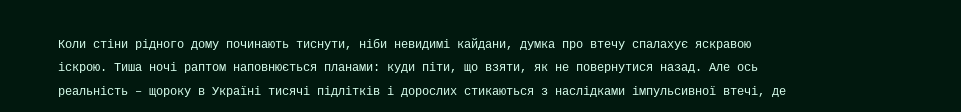Коли стіни рідного дому починають тиснути, ніби невидимі кайдани, думка про втечу спалахує яскравою іскрою. Тиша ночі раптом наповнюється планами: куди піти, що взяти, як не повернутися назад. Але ось реальність – щороку в Україні тисячі підлітків і дорослих стикаються з наслідками імпульсивної втечі, де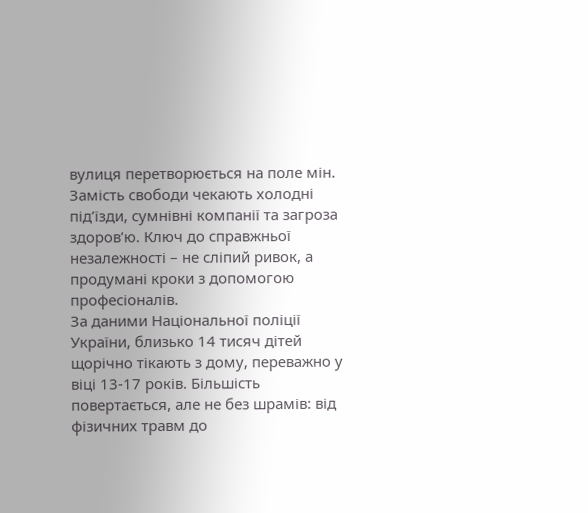вулиця перетворюється на поле мін. Замість свободи чекають холодні під’їзди, сумнівні компанії та загроза здоров’ю. Ключ до справжньої незалежності – не сліпий ривок, а продумані кроки з допомогою професіоналів.
За даними Національної поліції України, близько 14 тисяч дітей щорічно тікають з дому, переважно у віці 13-17 років. Більшість повертається, але не без шрамів: від фізичних травм до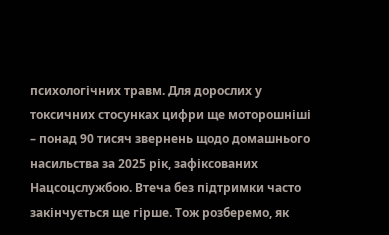психологічних травм. Для дорослих у токсичних стосунках цифри ще моторошніші – понад 90 тисяч звернень щодо домашнього насильства за 2025 рік, зафіксованих Нацсоцслужбою. Втеча без підтримки часто закінчується ще гірше. Тож розберемо, як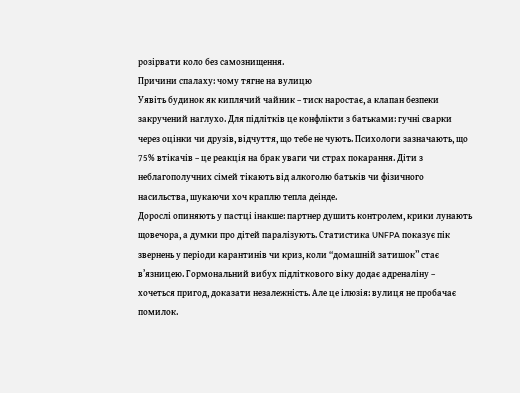розірвати коло без самознищення.
Причини спалаху: чому тягне на вулицю
Уявіть будинок як киплячий чайник – тиск наростає, а клапан безпеки закручений наглухо. Для підлітків це конфлікти з батьками: гучні сварки через оцінки чи друзів, відчуття, що тебе не чують. Психологи зазначають, що 75% втікачів – це реакція на брак уваги чи страх покарання. Діти з неблагополучних сімей тікають від алкоголю батьків чи фізичного насильства, шукаючи хоч краплю тепла деінде.
Дорослі опиняють у пастці інакше: партнер душить контролем, крики лунають щовечора, а думки про дітей паралізують. Статистика UNFPA показує пік звернень у періоди карантинів чи криз, коли “домашній затишок” стає в’язницею. Гормональний вибух підліткового віку додає адреналіну – хочеться пригод, доказати незалежність. Але це ілюзія: вулиця не пробачає помилок.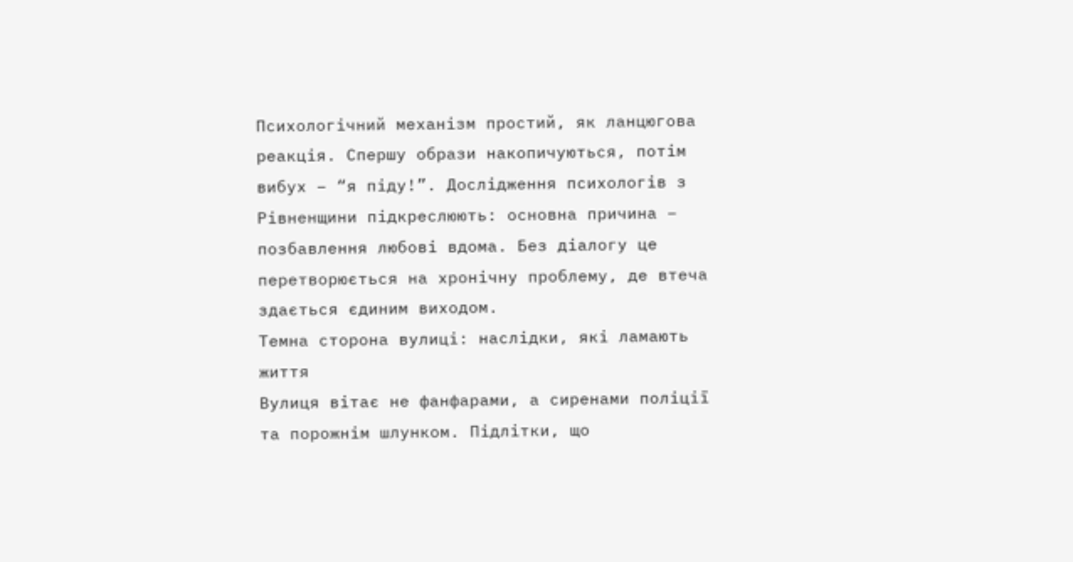Психологічний механізм простий, як ланцюгова реакція. Спершу образи накопичуються, потім вибух – “я піду!”. Дослідження психологів з Рівненщини підкреслюють: основна причина – позбавлення любові вдома. Без діалогу це перетворюється на хронічну проблему, де втеча здається єдиним виходом.
Темна сторона вулиці: наслідки, які ламають життя
Вулиця вітає не фанфарами, а сиренами поліції та порожнім шлунком. Підлітки, що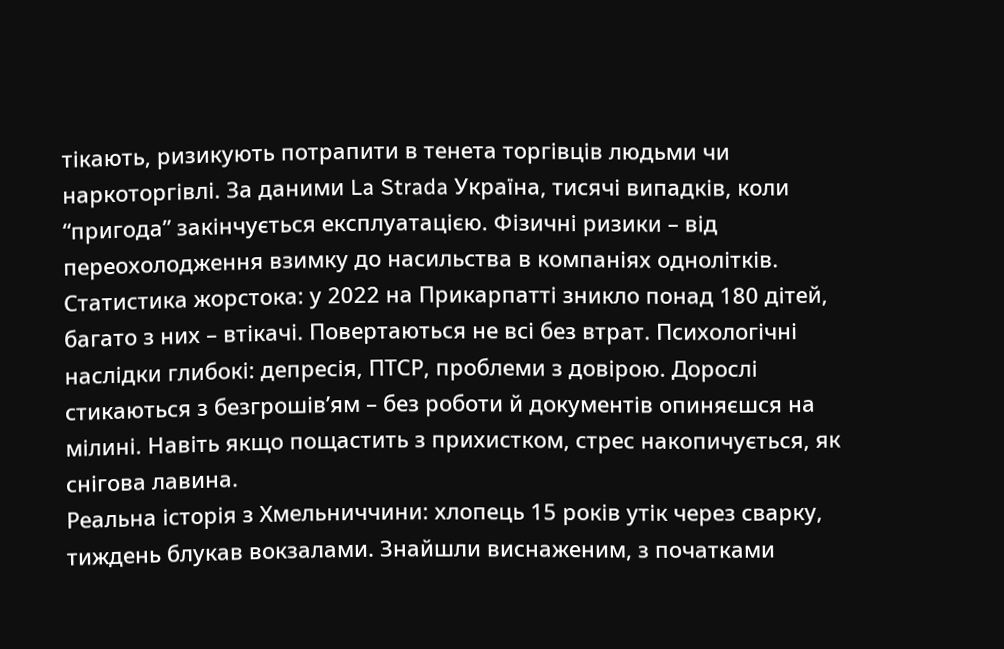тікають, ризикують потрапити в тенета торгівців людьми чи наркоторгівлі. За даними La Strada Україна, тисячі випадків, коли “пригода” закінчується експлуатацією. Фізичні ризики – від переохолодження взимку до насильства в компаніях однолітків.
Статистика жорстока: у 2022 на Прикарпатті зникло понад 180 дітей, багато з них – втікачі. Повертаються не всі без втрат. Психологічні наслідки глибокі: депресія, ПТСР, проблеми з довірою. Дорослі стикаються з безгрошів’ям – без роботи й документів опиняєшся на мілині. Навіть якщо пощастить з прихистком, стрес накопичується, як снігова лавина.
Реальна історія з Хмельниччини: хлопець 15 років утік через сварку, тиждень блукав вокзалами. Знайшли виснаженим, з початками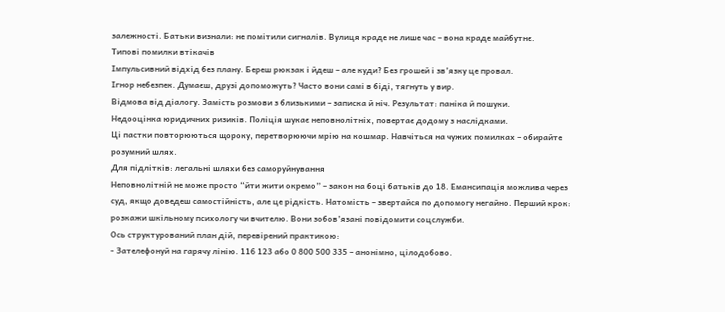залежності. Батьки визнали: не помітили сигналів. Вулиця краде не лише час – вона краде майбутнє.
Типові помилки втікачів
Імпульсивний відхід без плану. Береш рюкзак і йдеш – але куди? Без грошей і зв’язку це провал.
Ігнор небезпек. Думаєш, друзі допоможуть? Часто вони самі в біді, тягнуть у вир.
Відмова від діалогу. Замість розмови з близькими – записка й ніч. Результат: паніка й пошуки.
Недооцінка юридичних ризиків. Поліція шукає неповнолітніх, повертає додому з наслідками.
Ці пастки повторюються щороку, перетворюючи мрію на кошмар. Навчіться на чужих помилках – обирайте розумний шлях.
Для підлітків: легальні шляхи без саморуйнування
Неповнолітній не може просто “йти жити окремо” – закон на боці батьків до 18. Емансипація можлива через суд, якщо доведеш самостійність, але це рідкість. Натомість – звертайся по допомогу негайно. Перший крок: розкажи шкільному психологу чи вчителю. Вони зобов’язані повідомити соцслужби.
Ось структурований план дій, перевірений практикою:
- Зателефонуй на гарячу лінію. 116 123 або 0 800 500 335 – анонімно, цілодобово.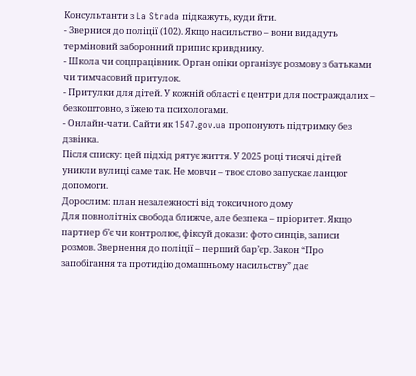Консультанти з La Strada підкажуть, куди йти.
- Звернися до поліції (102). Якщо насильство – вони видадуть терміновий заборонний припис кривднику.
- Школа чи соцпрацівник. Орган опіки організує розмову з батьками чи тимчасовий притулок.
- Притулки для дітей. У кожній області є центри для постраждалих – безкоштовно, з їжею та психологами.
- Онлайн-чати. Сайти як 1547.gov.ua пропонують підтримку без дзвінка.
Після списку: цей підхід рятує життя. У 2025 році тисячі дітей уникли вулиці саме так. Не мовчи – твоє слово запускає ланцюг допомоги.
Дорослим: план незалежності від токсичного дому
Для повнолітніх свобода ближче, але безпека – пріоритет. Якщо партнер б’є чи контролює, фіксуй докази: фото синців, записи розмов. Звернення до поліції – перший бар’єр. Закон “Про запобігання та протидію домашньому насильству” дає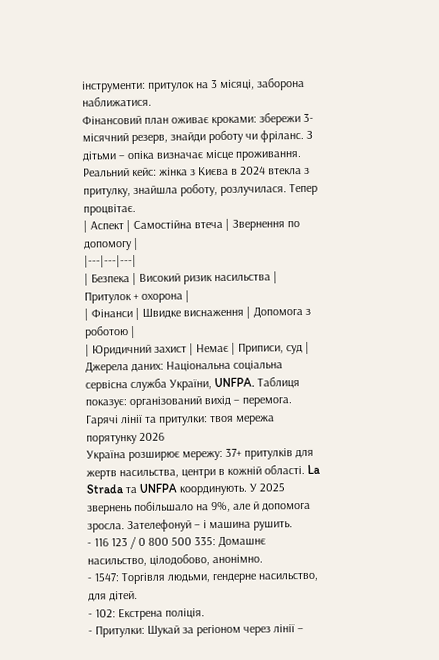інструменти: притулок на 3 місяці, заборона наближатися.
Фінансовий план оживає кроками: збережи 3-місячний резерв, знайди роботу чи фріланс. З дітьми – опіка визначає місце проживання. Реальний кейс: жінка з Києва в 2024 втекла з притулку, знайшла роботу, розлучилася. Тепер процвітає.
| Аспект | Самостійна втеча | Звернення по допомогу |
|---|---|---|
| Безпека | Високий ризик насильства | Притулок + охорона |
| Фінанси | Швидке виснаження | Допомога з роботою |
| Юридичний захист | Немає | Приписи, суд |
Джерела даних: Національна соціальна сервісна служба України, UNFPA. Таблиця показує: організований вихід – перемога.
Гарячі лінії та притулки: твоя мережа порятунку 2026
Україна розширює мережу: 37+ притулків для жертв насильства, центри в кожній області. La Strada та UNFPA координують. У 2025 звернень побільшало на 9%, але й допомога зросла. Зателефонуй – і машина рушить.
- 116 123 / 0 800 500 335: Домашнє насильство, цілодобово, анонімно.
- 1547: Торгівля людьми, гендерне насильство, для дітей.
- 102: Екстрена поліція.
- Притулки: Шукай за регіоном через лінії –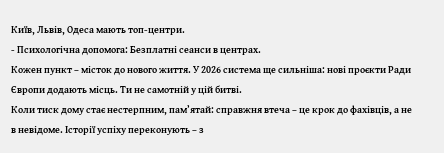Київ, Львів, Одеса мають топ-центри.
- Психологічна допомога: Безплатні сеанси в центрах.
Кожен пункт – місток до нового життя. У 2026 система ще сильніша: нові проєкти Ради Європи додають місць. Ти не самотній у цій битві.
Коли тиск дому стає нестерпним, пам’ятай: справжня втеча – це крок до фахівців, а не в невідоме. Історії успіху переконують – з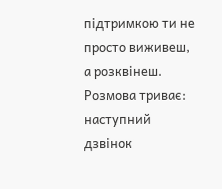підтримкою ти не просто виживеш, а розквінеш. Розмова триває: наступний дзвінок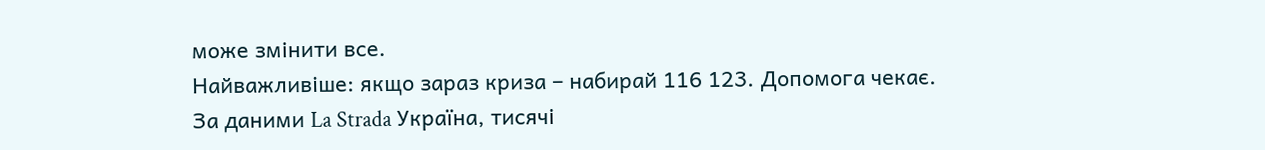може змінити все.
Найважливіше: якщо зараз криза – набирай 116 123. Допомога чекає.
За даними La Strada Україна, тисячі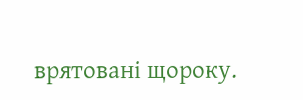врятовані щороку.